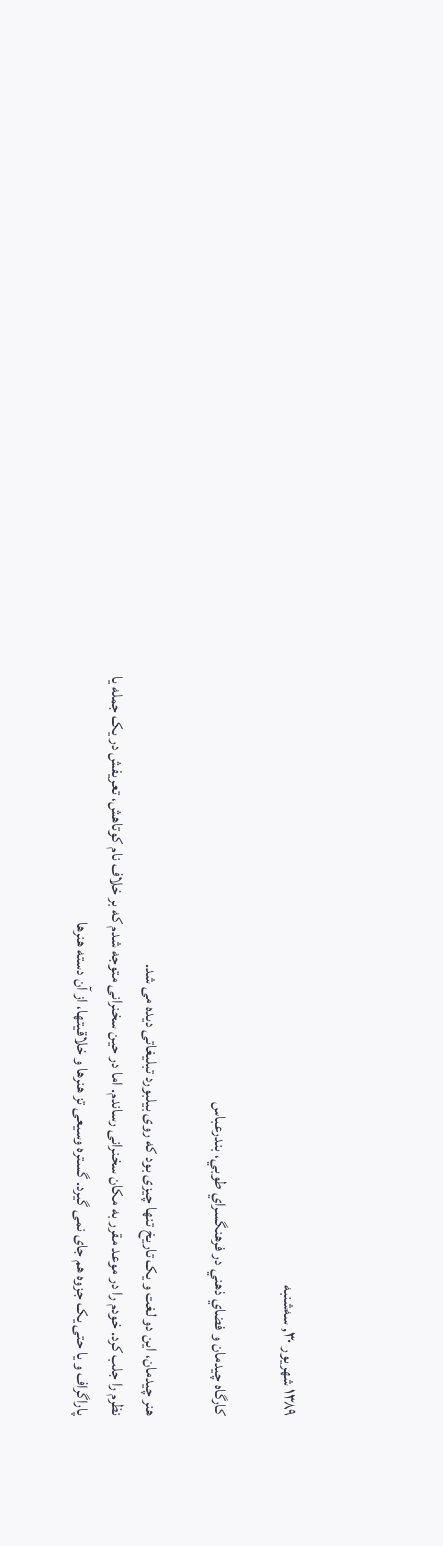۱۳۸۹ شهریور ۳۰, سه‌شنبه

كارگاه چيدمان و فضاي ذهني در فرهنگسراي طوبي، بندرعباس

هنر چیدمان، این دو لغت و یک تاریخ تنها چیزی بود که روی بیلبورد تبلیغاتی دیده می شد.
نظرم را جلب کرد. خودم را در موعد مقرر به مکان سخنرانی رساندم. اما در حین سخنرانی متوجه شدم که بر خلاف نام کوتاهش، تعریفش در یک جمله یا پاراگراف و یا حتی یک جزوه هم جای نمی گیرد. گستره وسیعی تز هنرها و خلاقیتها، از آن دسته هنرها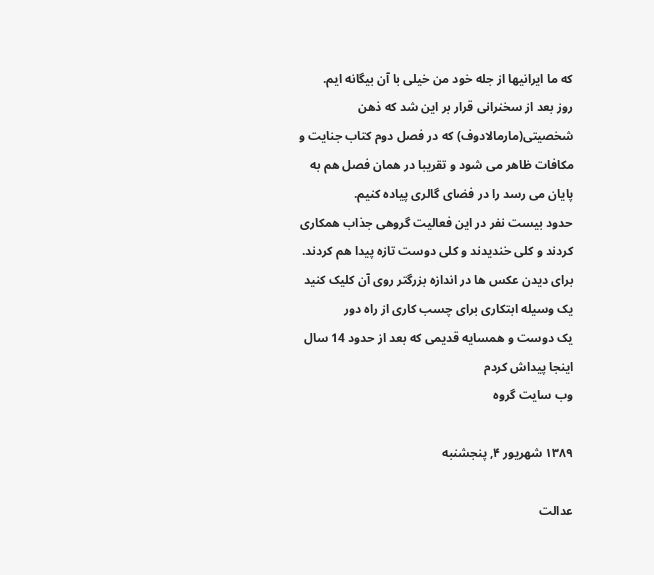که ما ایرانیها از جله خود من خیلی با آن بیگانه ایم.
روز بعد از سخنرانی قرار بر این شد که ذهن شخصیتی(مارمالادوف) که در فصل دوم کتاب جنایت و مکافات ظاهر می شود و تقریبا در همان فصل هم به پایان می رسد را در فضای گالری پیاده کنیم.
حدود بیست نفر در این فعالیت گروهی جذاب همکاری کردند و کلی خندیدند و کلی دوست تازه پیدا هم کردند.
برای دیدن عکس ها در اندازه بزرگتر روی آن کلیک کنید
یک وسیله ابتکاری برای چسب کاری از راه دور
یک دوست و همسایه قدیمی که بعد از حدود 14 سال اینجا پیداش کردم
وب سایت گروه

۱۳۸۹ شهریور ۴, پنجشنبه

عدالت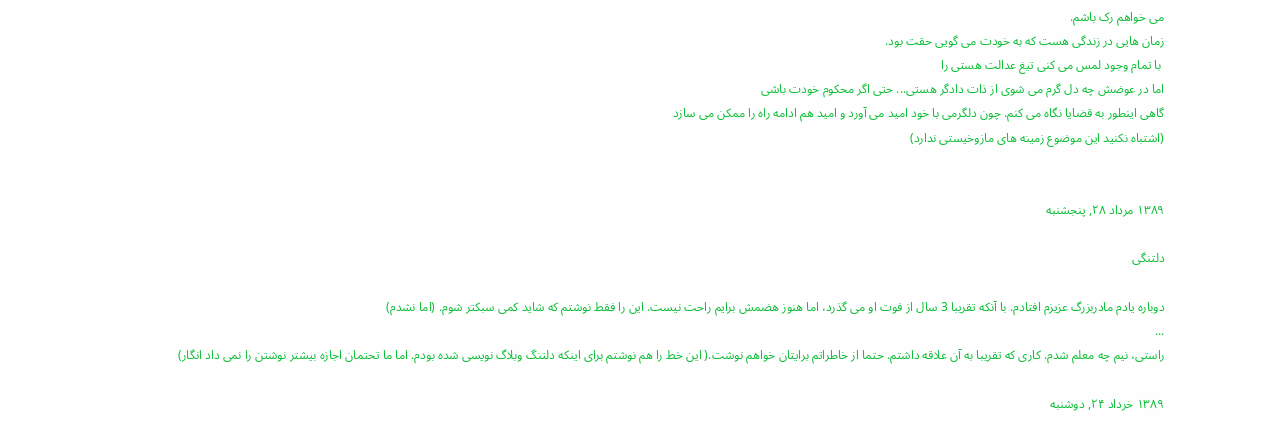می خواهم رک باشم.
زمان هایی در زندگی هست که به خودت می گویی حقت بود.
 با تمام وجود لمس می کنی تیغ عدالت هستی را
اما در عوضش چه دل گرم می شوی از ذات دادگر هستی... حتی اگر محکوم خودت باشی
گاهی اینطور به قضایا نگاه می کنم. چون دلگرمی با خود امید می آورد و امید هم ادامه راه را ممکن می سازد
(اشتباه نکنید این موضوع زمینه های مازوخیستی ندارد)


۱۳۸۹ مرداد ۲۸, پنجشنبه

دلتنگی

دوباره یادم مادربزرگ عزیزم افتادم. با آنکه تقریبا 3 سال از فوت او می گذرد، اما هنوز هضمش برایم راحت نیست. این را فقط نوشتم که شاید کمی سبکتر شوم. (اما نشدم)
...
راستی، نیم چه معلم شدم. کاری که تقریبا به آن علاقه داشتم. حتما از خاطراتم برایتان خواهم نوشت.( این خط را هم نوشتم برای اینکه دلتنگ وبلاگ نویسی شده بودم. اما ما تحتمان اجازه بیشتر نوشتن را نمی داد انگار)

۱۳۸۹ خرداد ۲۴, دوشنبه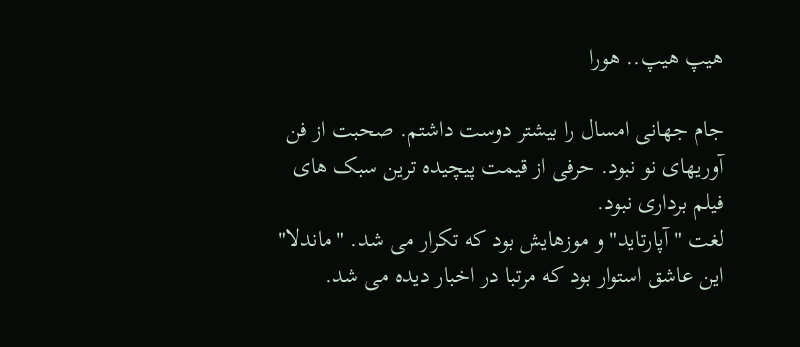هیپ هیپ.. هورا

جام جهانی امسال را بیشتر دوست داشتم. صحبت از فن آوریهای نو نبود. حرفی از قیمت پیچیده ترین سبک های فیلم برداری نبود.
لغت "آپارتاید" و موزهایش بود که تکرار می شد. "ماندلا" این عاشق استوار بود که مرتبا در اخبار دیده می شد.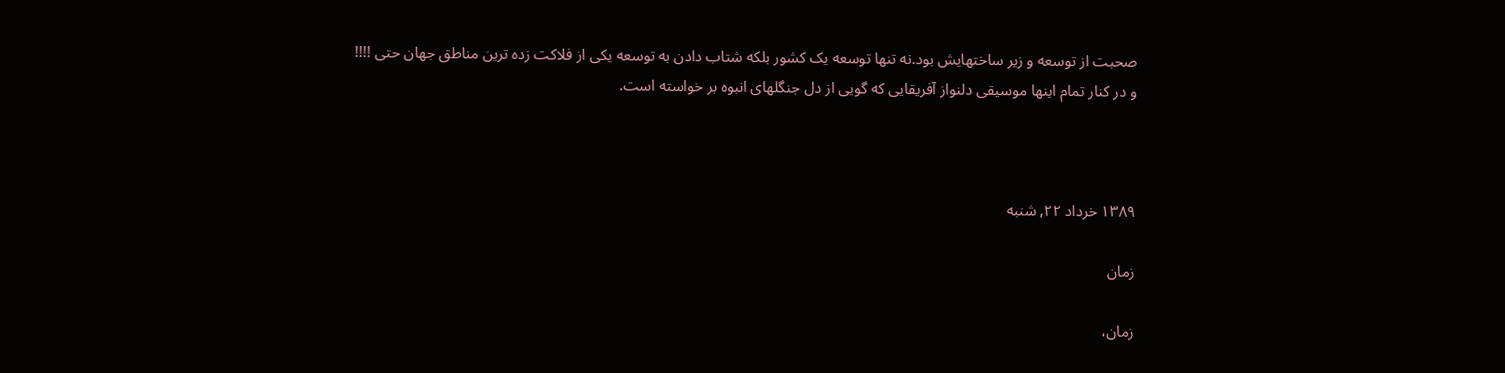صحبت از توسعه و زیر ساختهایش بود.نه تنها توسعه یک کشور بلکه شتاب دادن به توسعه یکی از فلاکت زده ترین مناطق جهان حتی !!!!
و در کنار تمام اینها موسیقی دلنواز آفریقایی که گویی از دل جنگلهای انبوه بر خواسته است.



۱۳۸۹ خرداد ۲۲, شنبه

زمان

زمان،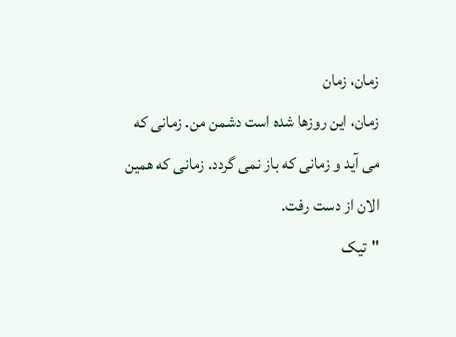زمان، زمان
زمان، این روزها شده است دشمن من. زمانی که می آید و زمانی که باز نمی گردد. زمانی که همین الان از دست رفت.
"تیک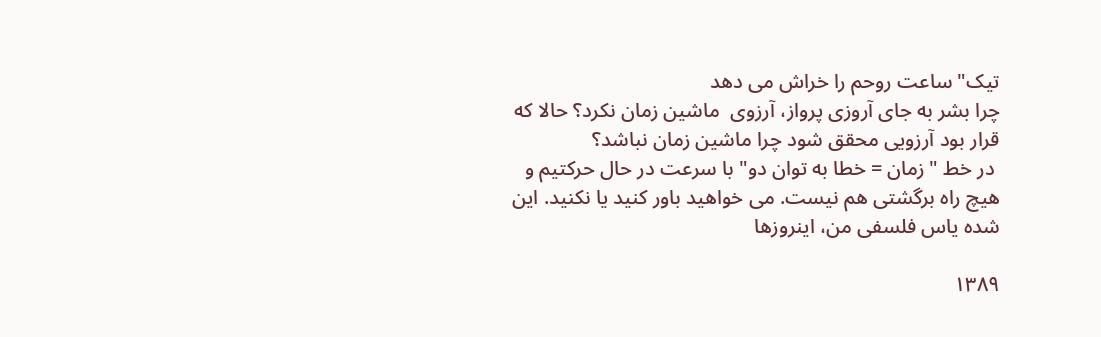تیک" ساعت روحم را خراش می دهد
چرا بشر به جای آروزی پرواز، آرزوی  ماشین زمان نکرد؟ حالا که قرار بود آرزویی محقق شود چرا ماشین زمان نباشد؟
 در خط "زمان = خطا به توان دو" با سرعت در حال حرکتیم و هیچ راه برگشتی هم نیست. می خواهید باور کنید یا نکنید. این شده یاس فلسفی من، اینروزها

۱۳۸۹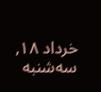خرداد ۱۸, سه‌شنبه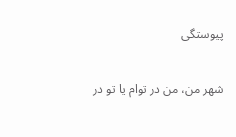پیوستگی

شهر من، من در توام یا تو در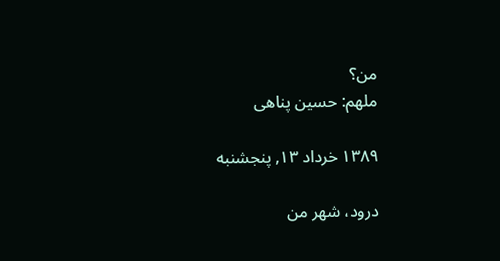من؟
ملهم: حسین پناهی

۱۳۸۹ خرداد ۱۳, پنجشنبه

درود، شهر من